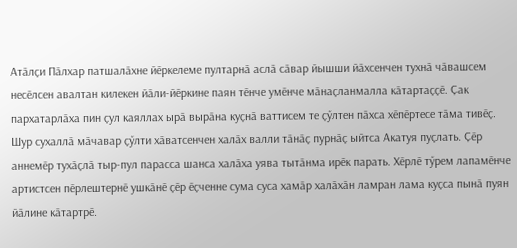Атӑлҫи Пӑлхар патшалӑхне йӗркелеме пултарнӑ аслӑ сӑвар йышши йӑхсенчен тухнӑ чӑвашсем несӗлсен авалтан килекен йӑли-йӗркине паян тӗнче умӗнче мӑнаҫланмалла кӑтартаҫҫӗ. Ҫак пархатарлӑха пин ҫул каяллах ырӑ вырӑна куҫнӑ ваттисем те ҫӳлтен пӑхса хӗпӗртесе тӑма тивӗҫ.
Шур сухаллӑ мӑчавар ҫӳлти хӑватсенчен халӑх валли тӑнӑҫ пурнӑҫ ыйтса Акатуя пуҫлать. Ҫӗр аннемӗр тухӑҫлӑ тыр-пул парасса шанса халӑха уява тытӑнма ирӗк парать. Хӗрлӗ тӳрем лапамӗнче артистсен пӗрлештернӗ ушкӑнӗ ҫӗр ӗҫченне сума суса хамӑр халӑхӑн ламран лама куҫса пынӑ пуян йӑлине кӑтартрӗ.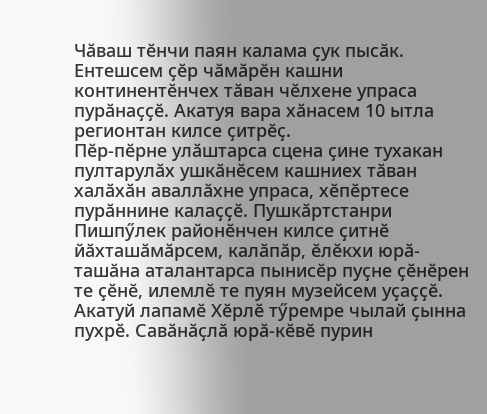Чӑваш тӗнчи паян калама ҫук пысӑк. Ентешсем ҫӗр чӑмӑрӗн кашни континентӗнчех тӑван чӗлхене упраса пурӑнаҫҫӗ. Акатуя вара хӑнасем 10 ытла регионтан килсе ҫитрӗҫ.
Пӗр-пӗрне улӑштарса сцена ҫине тухакан пултарулӑх ушкӑнӗсем кашниех тӑван халӑхӑн аваллӑхне упраса, хӗпӗртесе пурӑннине калаҫҫӗ. Пушкӑртстанри Пишпӳлек районӗнчен килсе ҫитнӗ йӑхташӑмӑрсем, калӑпӑр, ӗлӗкхи юрӑ-ташӑна аталантарса пынисӗр пуҫне ҫӗнӗрен те ҫӗнӗ, илемлӗ те пуян музейсем уҫаҫҫӗ.
Акатуй лапамӗ Хӗрлӗ тӳремре чылай ҫынна пухрӗ. Савӑнӑҫлӑ юрӑ-кӗвӗ пурин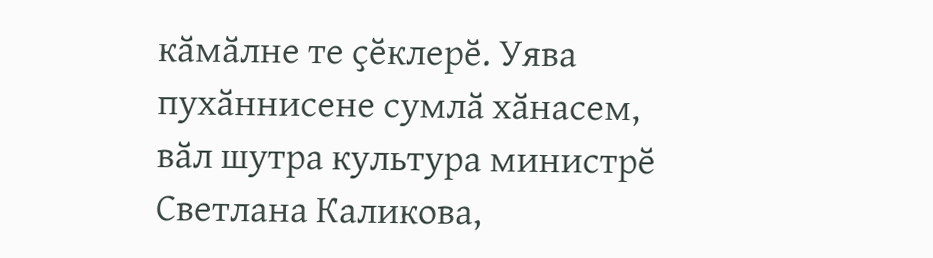кӑмӑлне те ҫӗклерӗ. Уява пухӑннисене сумлӑ хӑнасем, вӑл шутра культура министрӗ Светлана Каликова,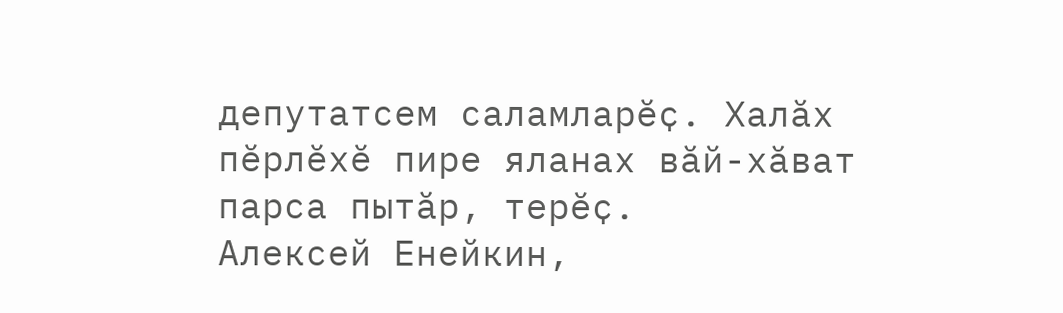депутатсем саламларӗҫ. Халӑх пӗрлӗхӗ пире яланах вӑй-хӑват парса пытӑр, терӗҫ.
Алексей Енейкин,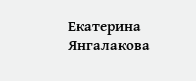Екатерина Янгалакова